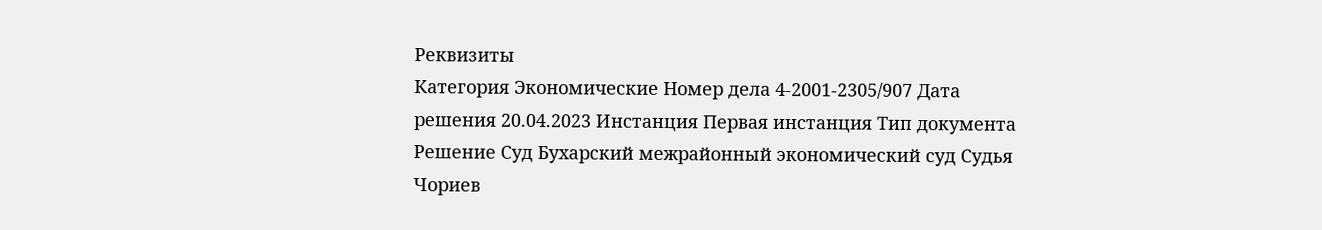Реквизиты
Категория Экономические Номер дела 4-2001-2305/907 Дата решения 20.04.2023 Инстанция Первая инстанция Тип документа Решение Суд Бухарский межрайонный экономический суд Судья Чориев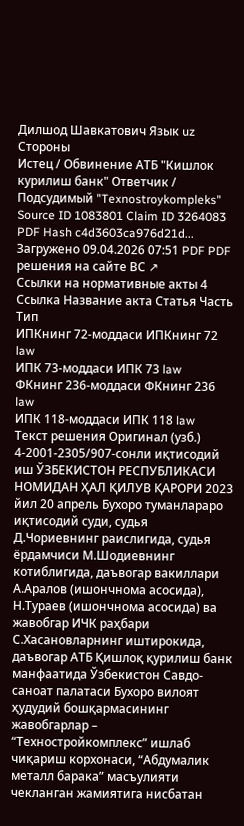Дилшод Шавкатович Язык uz
Стороны
Истец / Обвинение АТБ "Кишлок курилиш банк" Ответчик / Подсудимый "Texnostroykompleks"
Source ID 1083801 Claim ID 3264083 PDF Hash c4d3603ca976d21d... Загружено 09.04.2026 07:51 PDF PDF решения на сайте ВС ↗
Ссылки на нормативные акты 4
Ссылка Название акта Статья Часть Тип
ИПКнинг 72-моддаси ИПКнинг 72 law
ИПК 73-моддаси ИПК 73 law
ФКнинг 236-моддаси ФКнинг 236 law
ИПК 118-моддаси ИПК 118 law
Текст решения Оригинал (узб.)
4-2001-2305/907-сонли иқтисодий иш ЎЗБЕКИСТОН РЕСПУБЛИКАСИ НОМИДАН ҲАЛ ҚИЛУВ ҚАРОРИ 2023 йил 20 апрель Бухоро туманлараро иқтисодий суди, судья Д.Чориевнинг раислигида, судья ёрдамчиси М.Шодиевнинг котиблигида, даъвогар вакиллари А.Аралов (ишончнома асосида), Н.Тураев (ишончнома асосида) ва жавобгар ИЧК раҳбари С.Хасановларнинг иштирокида, даъвогар АТБ Қишлоқ қурилиш банк манфаатида Ўзбекистон Савдо-саноат палатаси Бухоро вилоят ҳудудий бошқармасининг жавобгарлар – “Техностройкомплекс” ишлаб чиқариш корхонаси, “Абдумалик металл барака” масъулияти чекланган жамиятига нисбатан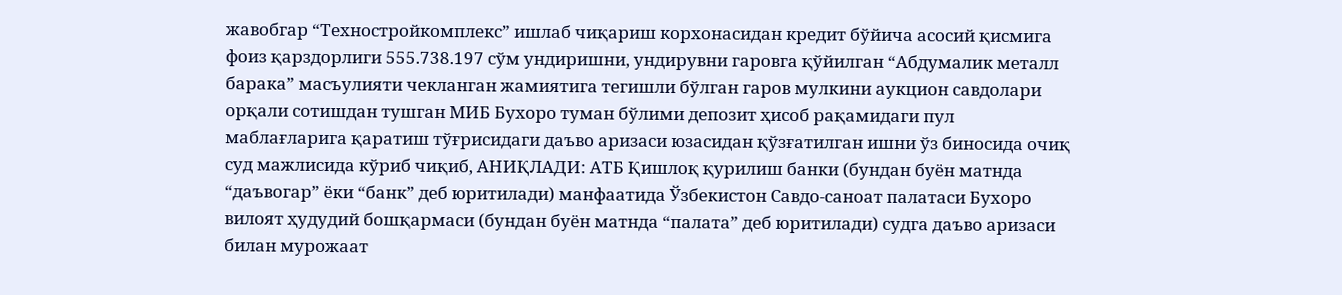жавобгар “Техностройкомплекс” ишлаб чиқариш корхонасидан кредит бўйича асосий қисмига фоиз қарздорлиги 555.738.197 сўм ундиришни, ундирувни гаровга қўйилган “Абдумалик металл барака” масъулияти чекланган жамиятига тегишли бўлган гаров мулкини аукцион савдолари орқали сотишдан тушган МИБ Бухоро туман бўлими депозит ҳисоб рақамидаги пул маблағларига қаратиш тўғрисидаги даъво аризаси юзасидан қўзғатилган ишни ўз биносида очиқ суд мажлисида кўриб чиқиб, АНИҚЛАДИ: АТБ Қишлоқ қурилиш банки (бундан буён матнда “даъвогар” ёки “банк” деб юритилади) манфаатида Ўзбекистон Савдо-саноат палатаси Бухоро вилоят ҳудудий бошқармаси (бундан буён матнда “палата” деб юритилади) судга даъво аризаси билан мурожаат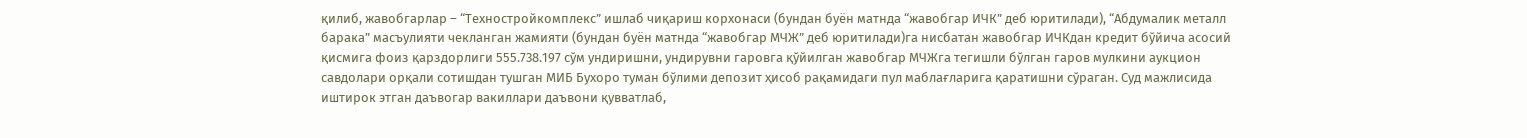қилиб, жавобгарлар – “Техностройкомплекс” ишлаб чиқариш корхонаси (бундан буён матнда “жавобгар ИЧК” деб юритилади), “Абдумалик металл барака” масъулияти чекланган жамияти (бундан буён матнда “жавобгар МЧЖ” деб юритилади)га нисбатан жавобгар ИЧКдан кредит бўйича асосий қисмига фоиз қарздорлиги 555.738.197 сўм ундиришни, ундирувни гаровга қўйилган жавобгар МЧЖга тегишли бўлган гаров мулкини аукцион савдолари орқали сотишдан тушган МИБ Бухоро туман бўлими депозит ҳисоб рақамидаги пул маблағларига қаратишни сўраган. Суд мажлисида иштирок этган даъвогар вакиллари даъвони қувватлаб,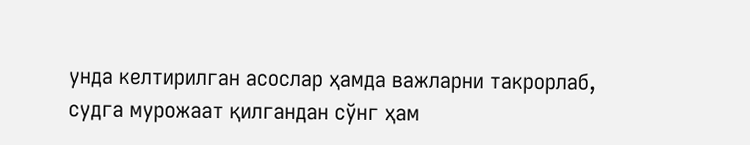унда келтирилган асослар ҳамда важларни такрорлаб, судга мурожаат қилгандан сўнг ҳам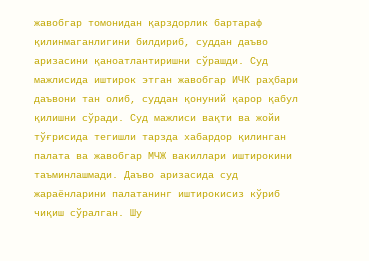жавобгар томонидан қарздорлик бартараф қилинмаганлигини билдириб, суддан даъво аризасини қаноатлантиришни сўрашди. Суд мажлисида иштирок этган жавобгар ИЧК раҳбари даъвони тан олиб, суддан қонуний қарор қабул қилишни сўради. Суд мажлиси вақти ва жойи тўғрисида тегишли тарзда хабардор қилинган палата ва жавобгар МЧЖ вакиллари иштирокини таъминлашмади. Даъво аризасида суд жараёнларини палатанинг иштирокисиз кўриб чиқиш сўралган. Шу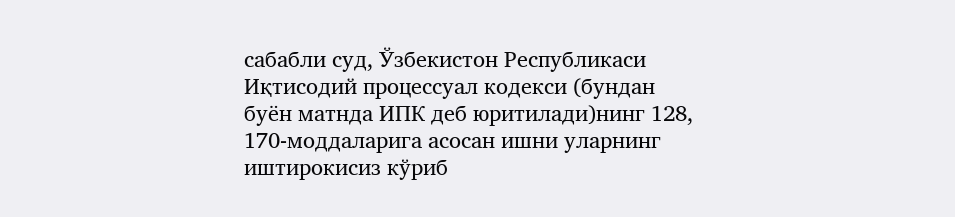сабабли суд, Ўзбекистон Республикаси Иқтисодий процессуал кодекси (бундан буён матнда ИПК деб юритилади)нинг 128, 170-моддаларига асосан ишни уларнинг иштирокисиз кўриб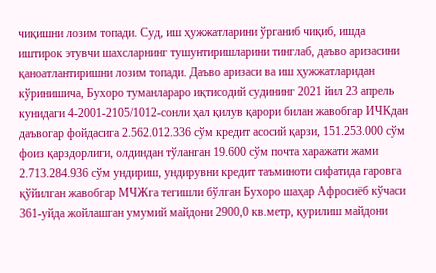чиқишни лозим топади. Суд, иш ҳужжатларини ўрганиб чиқиб, ишда иштирок этувчи шахсларнинг тушунтиришларини тинглаб, даъво аризасини қаноатлантиришни лозим топади. Даъво аризаси ва иш ҳужжатларидан кўринишича, Бухоро туманлараро иқтисодий судининг 2021 йил 23 апрель кунидаги 4-2001-2105/1012-сонли ҳал қилув қарори билан жавобгар ИЧКдан даъвогар фойдасига 2.562.012.336 сўм кредит асосий қарзи, 151.253.000 сўм фоиз қарздорлиги, олдиндан тўланган 19.600 сўм почта харажати жами 2.713.284.936 сўм ундириш, ундирувни кредит таъминоти сифатида гаровга қўйилган жавобгар МЧЖга тегишли бўлган Бухоро шаҳар Афросиёб кўчаси 361-уйда жойлашган умумий майдони 2900,0 кв.метр, қурилиш майдони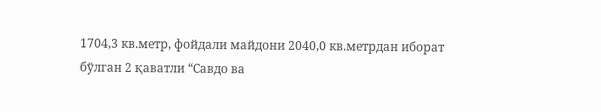1704,3 кв.метр, фойдали майдони 2040,0 кв.метрдан иборат бўлган 2 қаватли “Савдо ва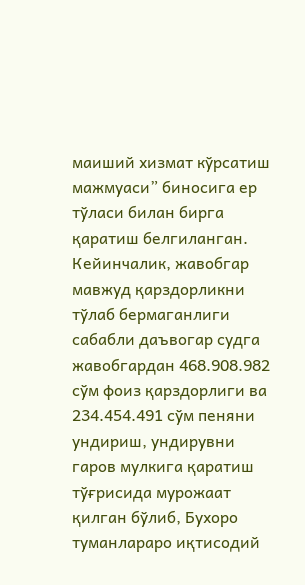маиший хизмат кўрсатиш мажмуаси” биносига ер тўласи билан бирга қаратиш белгиланган. Кейинчалик, жавобгар мавжуд қарздорликни тўлаб бермаганлиги сабабли даъвогар судга жавобгардан 468.908.982 сўм фоиз қарздорлиги ва 234.454.491 сўм пеняни ундириш, ундирувни гаров мулкига қаратиш тўғрисида мурожаат қилган бўлиб, Бухоро туманлараро иқтисодий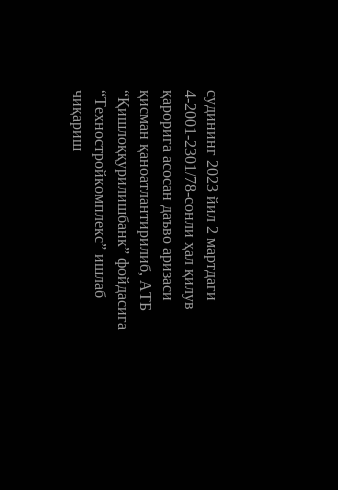судининг 2023 йил 2 мартдаги 4-2001-2301/78-сонли ҳал қилув қарорига асосан даъво аризаси қисман қаноатлантирилиб, АТБ “Қишлоққурилишбанк” фойдасига “Техностройкомплекс” ишлаб чиқариш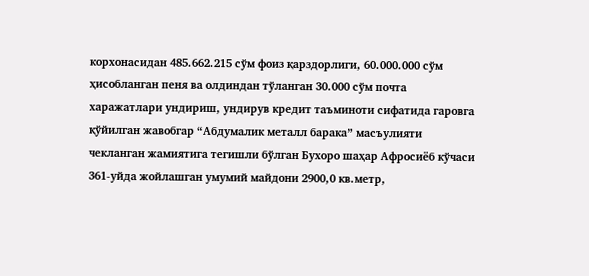корхонасидан 485.662.215 сўм фоиз қарздорлиги, 60.000.000 сўм ҳисобланган пеня ва олдиндан тўланган 30.000 сўм почта харажатлари ундириш, ундирув кредит таъминоти сифатида гаровга қўйилган жавобгар “Абдумалик металл барака” масъулияти чекланган жамиятига тегишли бўлган Бухоро шаҳар Афросиёб кўчаси 361-уйда жойлашган умумий майдони 2900,0 кв.метр,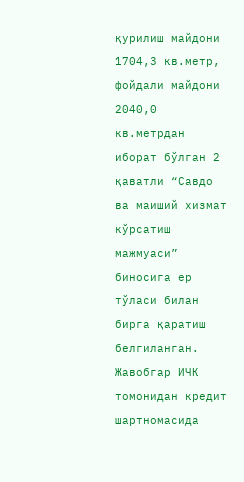қурилиш майдони 1704,3 кв.метр, фойдали майдони 2040,0 кв.метрдан иборат бўлган 2 қаватли “Савдо ва маиший хизмат кўрсатиш мажмуаси” биносига ер тўласи билан бирга қаратиш белгиланган. Жавобгар ИЧК томонидан кредит шартномасида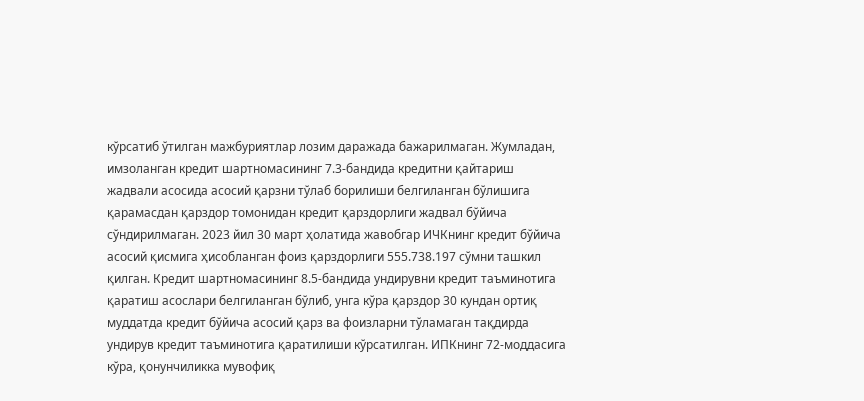кўрсатиб ўтилган мажбуриятлар лозим даражада бажарилмаган. Жумладан, имзоланган кредит шартномасининг 7.3-бандида кредитни қайтариш жадвали асосида асосий қарзни тўлаб борилиши белгиланган бўлишига қарамасдан қарздор томонидан кредит қарздорлиги жадвал бўйича сўндирилмаган. 2023 йил 30 март ҳолатида жавобгар ИЧКнинг кредит бўйича асосий қисмига ҳисобланган фоиз қарздорлиги 555.738.197 сўмни ташкил қилган. Кредит шартномасининг 8.5-бандида ундирувни кредит таъминотига қаратиш асослари белгиланган бўлиб, унга кўра қарздор 30 кундан ортиқ муддатда кредит бўйича асосий қарз ва фоизларни тўламаган тақдирда ундирув кредит таъминотига қаратилиши кўрсатилган. ИПКнинг 72-моддасига кўра, қонунчиликка мувофиқ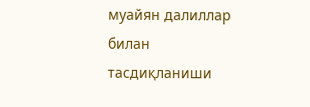муайян далиллар билан тасдиқланиши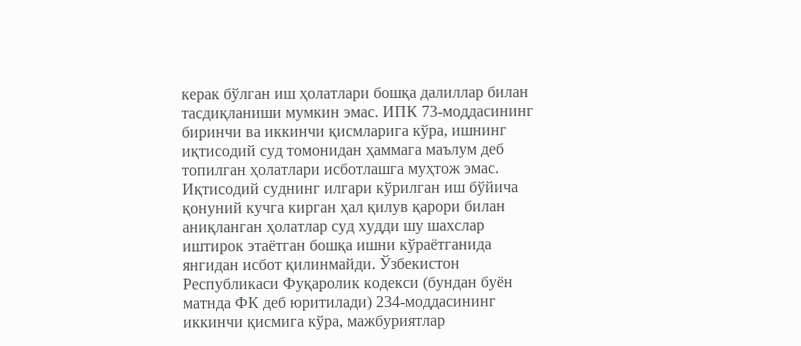керак бўлган иш ҳолатлари бошқа далиллар билан тасдиқланиши мумкин эмас. ИПК 73-моддасининг биринчи ва иккинчи қисмларига кўра, ишнинг иқтисодий суд томонидан ҳаммага маълум деб топилган ҳолатлари исботлашга муҳтож эмас. Иқтисодий суднинг илгари кўрилган иш бўйича қонуний кучга кирган ҳал қилув қарори билан аниқланган ҳолатлар суд худди шу шахслар иштирок этаётган бошқа ишни кўраётганида янгидан исбот қилинмайди. Ўзбекистон Республикаси Фуқаролик кодекси (бундан буён матнда ФК деб юритилади) 234-моддасининг иккинчи қисмига кўра, мажбуриятлар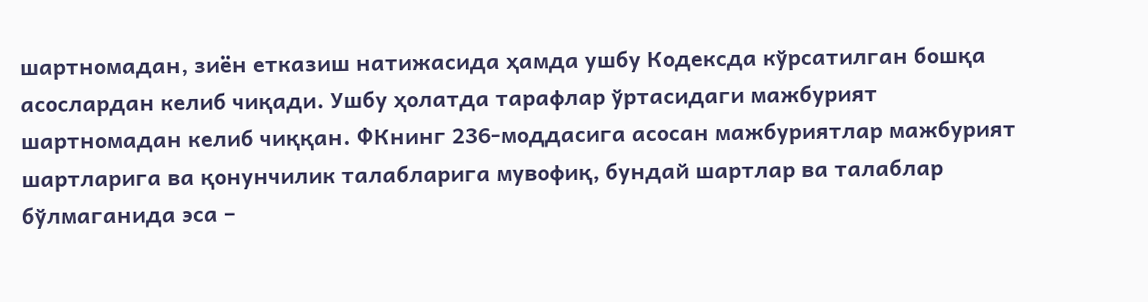шартномадан, зиён етказиш натижасида ҳамда ушбу Кодексда кўрсатилган бошқа асослардан келиб чиқади. Ушбу ҳолатда тарафлар ўртасидаги мажбурият шартномадан келиб чиққан. ФКнинг 236-моддасига асосан мажбуриятлар мажбурият шартларига ва қонунчилик талабларига мувофиқ, бундай шартлар ва талаблар бўлмаганида эса –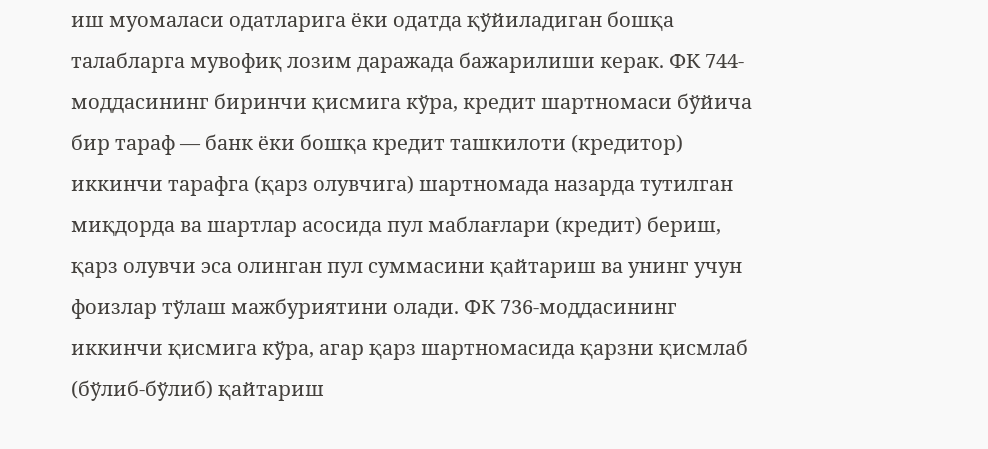иш муомаласи одатларига ёки одатда қўйиладиган бошқа талабларга мувофиқ лозим даражада бажарилиши керак. ФК 744-моддасининг биринчи қисмига кўра, кредит шартномаси бўйича бир тараф — банк ёки бошқа кредит ташкилоти (кредитор) иккинчи тарафга (қарз олувчига) шартномада назарда тутилган миқдорда ва шартлар асосида пул маблағлари (кредит) бериш, қарз олувчи эса олинган пул суммасини қайтариш ва унинг учун фоизлар тўлаш мажбуриятини олади. ФК 736-моддасининг иккинчи қисмига кўра, агар қарз шартномасида қарзни қисмлаб (бўлиб-бўлиб) қайтариш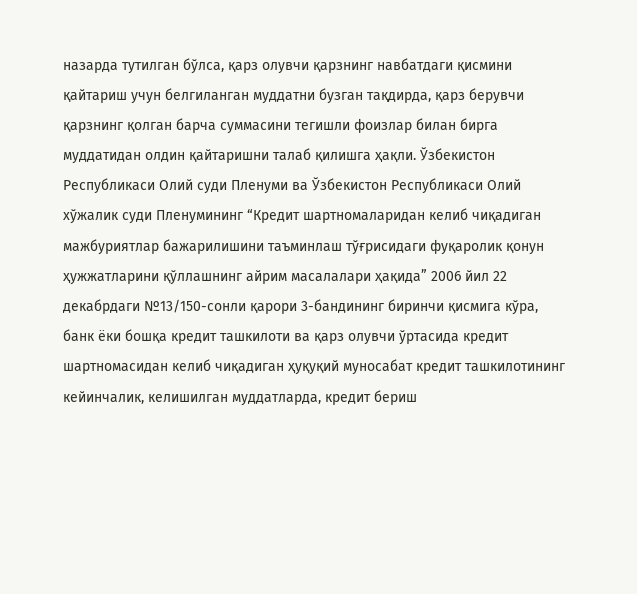назарда тутилган бўлса, қарз олувчи қарзнинг навбатдаги қисмини қайтариш учун белгиланган муддатни бузган тақдирда, қарз берувчи қарзнинг қолган барча суммасини тегишли фоизлар билан бирга муддатидан олдин қайтаришни талаб қилишга ҳақли. Ўзбекистон Республикаси Олий суди Пленуми ва Ўзбекистон Республикаси Олий хўжалик суди Пленумининг “Кредит шартномаларидан келиб чиқадиган мажбуриятлар бажарилишини таъминлаш тўғрисидаги фуқаролик қонун ҳужжатларини қўллашнинг айрим масалалари ҳақида” 2006 йил 22 декабрдаги №13/150-сонли қарори 3-бандининг биринчи қисмига кўра, банк ёки бошқа кредит ташкилоти ва қарз олувчи ўртасида кредит шартномасидан келиб чиқадиган ҳуқуқий муносабат кредит ташкилотининг кейинчалик, келишилган муддатларда, кредит бериш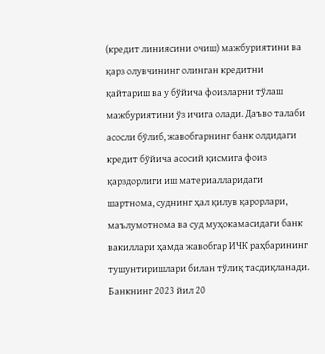(кредит линиясини очиш) мажбуриятини ва қарз олувчининг олинган кредитни қайтариш ва у бўйича фоизларни тўлаш мажбуриятини ўз ичига олади. Даъво талаби асосли бўлиб, жавобгарнинг банк олдидаги кредит бўйича асосий қисмига фоиз қарздорлиги иш материалларидаги шартнома, суднинг ҳал қилув қарорлари, маълумотнома ва суд муҳокамасидаги банк вакиллари ҳамда жавобгар ИЧК раҳбарининг тушунтиришлари билан тўлиқ тасдиқланади. Банкнинг 2023 йил 20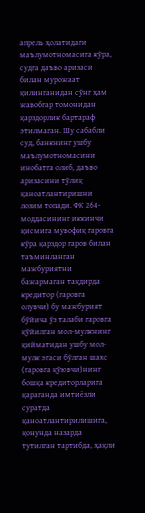апрель ҳолатидаги маълумотномасига кўра, судга даъво аризаси билан мурожаат қилинганидан сўнг ҳам жавобгар томонидан қарздорлик бартараф этилмаган. Шу сабабли суд, банкнинг ушбу маълумотномасини инобатга олиб, даъво аризасини тўлиқ қаноатлантиришни лозим топади. ФК 264-моддасининг иккинчи қисмига мувофиқ гаровга кўра қарздор гаров билан таъминланган мажбуриятни бажармаган тақдирда кредитор (гаровга олувчи) бу мажбурият бўйича ўз талаби гаровга қўйилган мол-мулкнинг қийматидан ушбу мол-мулк эгаси бўлган шахс (гаровга қўювчи)нинг бошқа кредиторларига қараганда имтиёзли суратда қаноатлантирилишига, қонунда назарда тутилган тартибда, ҳақли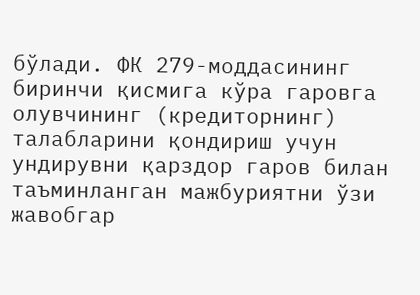бўлади. ФК 279-моддасининг биринчи қисмига кўра гаровга олувчининг (кредиторнинг) талабларини қондириш учун ундиpувни қарздор гаров билан таъминланган мажбуриятни ўзи жавобгаp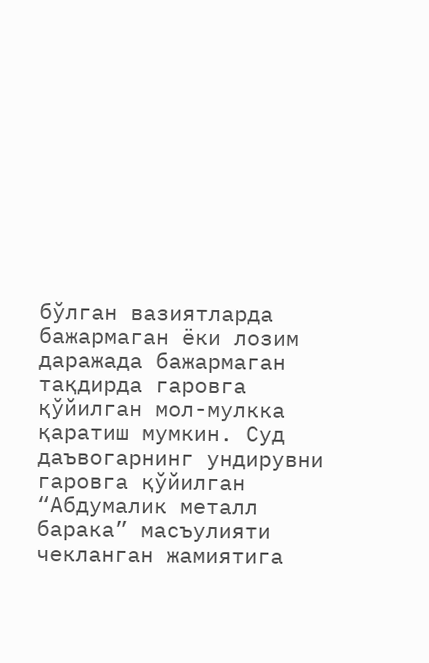бўлган вазиятларда бажармаган ёки лозим даpажада бажармаган тақдирда гаровга қўйилган мол-мулкка қаратиш мумкин. Суд даъвогарнинг ундирувни гаровга қўйилган “Абдумалик металл барака” масъулияти чекланган жамиятига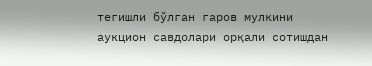тегишли бўлган гаров мулкини аукцион савдолари орқали сотишдан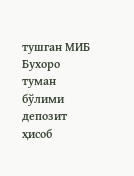тушган МИБ Бухоро туман бўлими депозит ҳисоб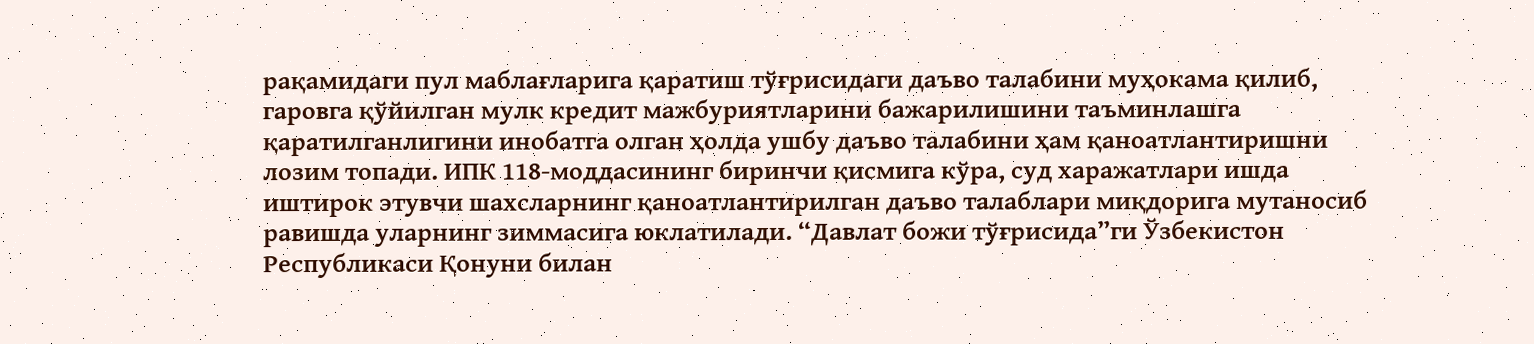рақамидаги пул маблағларига қаратиш тўғрисидаги даъво талабини муҳокама қилиб, гаровга қўйилган мулк кредит мажбуриятларини бажарилишини таъминлашга қаратилганлигини инобатга олган ҳолда ушбу даъво талабини ҳам қаноатлантиришни лозим топади. ИПК 118-моддасининг биринчи қисмига кўра, суд харажатлари ишда иштирок этувчи шахсларнинг қаноатлантирилган даъво талаблари миқдорига мутаносиб равишда уларнинг зиммасига юклатилади. “Давлат божи тўғрисида”ги Ўзбекистон Республикаси Қонуни билан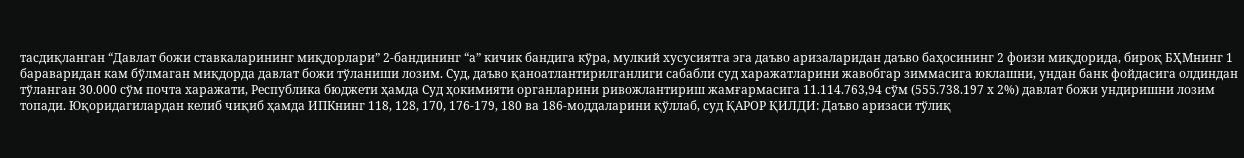тасдиқланган “Давлат божи ставкаларининг миқдорлари” 2-бандининг “а” кичик бандига кўра, мулкий хусусиятга эга даъво аризаларидан даъво баҳосининг 2 фоизи миқдорида, бироқ БҲМнинг 1 бараваридан кам бўлмаган миқдорда давлат божи тўланиши лозим. Суд, даъво қаноатлантирилганлиги сабабли суд харажатларини жавобгар зиммасига юклашни, ундан банк фойдасига олдиндан тўланган 30.000 сўм почта харажати, Республика бюджети ҳамда Суд ҳокимияти органларини ривожлантириш жамғармасига 11.114.763,94 сўм (555.738.197 х 2%) давлат божи ундиришни лозим топади. Юқоридагилардан келиб чиқиб ҳамда ИПКнинг 118, 128, 170, 176-179, 180 ва 186-моддаларини қўллаб, суд ҚАРОР ҚИЛДИ: Даъво аризаси тўлиқ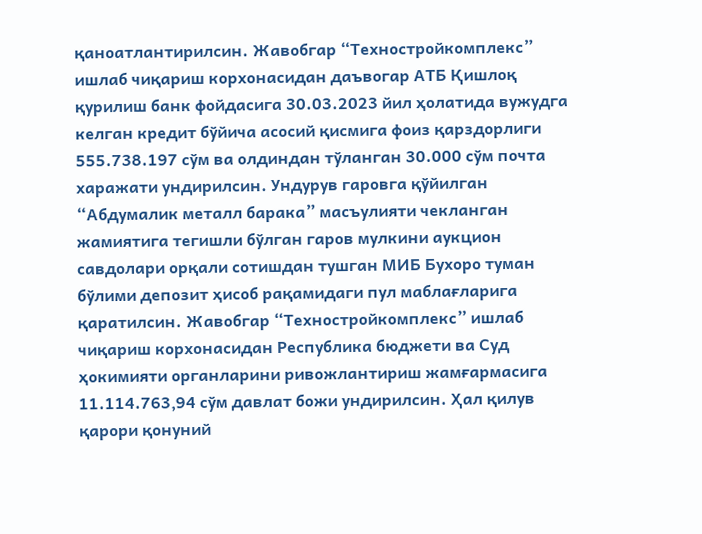қаноатлантирилсин. Жавобгар “Техностройкомплекс” ишлаб чиқариш корхонасидан даъвогар АТБ Қишлоқ қурилиш банк фойдасига 30.03.2023 йил ҳолатида вужудга келган кредит бўйича асосий қисмига фоиз қарздорлиги 555.738.197 сўм ва олдиндан тўланган 30.000 сўм почта харажати ундирилсин. Ундурув гаровга қўйилган “Абдумалик металл барака” масъулияти чекланган жамиятига тегишли бўлган гаров мулкини аукцион савдолари орқали сотишдан тушган МИБ Бухоро туман бўлими депозит ҳисоб рақамидаги пул маблағларига қаратилсин. Жавобгар “Техностройкомплекс” ишлаб чиқариш корхонасидан Республика бюджети ва Суд ҳокимияти органларини ривожлантириш жамғармасига 11.114.763,94 сўм давлат божи ундирилсин. Ҳал қилув қарори қонуний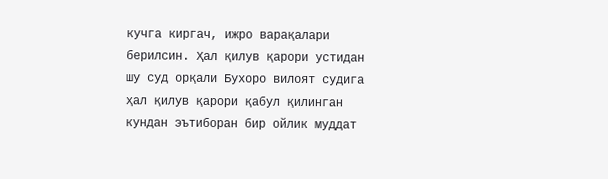кучга киргач, ижро варақалари берилсин. Ҳал қилув қарори устидан шу суд орқали Бухоро вилоят судига ҳал қилув қарори қабул қилинган кундан эътиборан бир ойлик муддат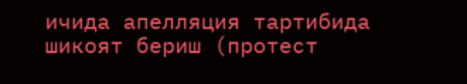ичида апелляция тартибида шикоят бериш (протест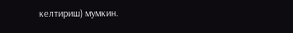келтириш) мумкин.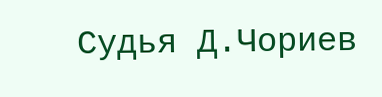Судья Д.Чориев